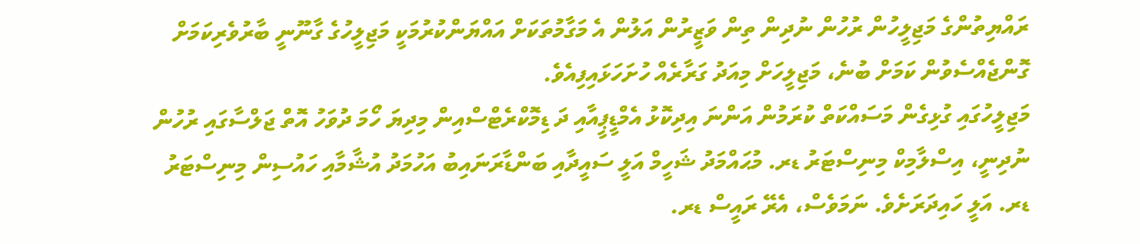ރައްޔިތުންގެ މަޖިލީހުން ރުހުން ނުދިން ތިން ވަޒީރުން އަލުން އެ މަގާމުތަކަށް އައްޔަންކުރުމަކީ މަޖިލީހުގެ ގާނޫނީ ބާރުވެރިކަމަށް ގޮންޖެއްސެވުން ކަމަށް ބުނެ، މަޖިލީހަށް މިއަދު ގަރާރެއް ހުށަހަޅައިފިއެވެ.
މަޖިލީހުގައި ގުޅިގެން މަސައްކަތް ކުރަމުން އަންނަ އިދިކޮޅު އެމްޑީޕީއާއި ދަ ޑިމޮކްރެޓްސްއިން މިދިޔަ ހޯމަ ދުވަހު އޮތް ޖަލްސާގައި ރުހުން ނުދިނީ، އިސްލާމިކް މިނިސްޓަރު ޑރ. މުޙައްމަދު ޝަހީމް އަލީ ސައީދާއި ބަންޑާރަނައިބު އަހުމަދު އުޝާމާއި ހައުސިން މިނިސްޓަރު ޑރ. އަލީ ހައިދަރަށެވެ. ނަމަވެސް، އެރޭ ރައީސް ޑރ.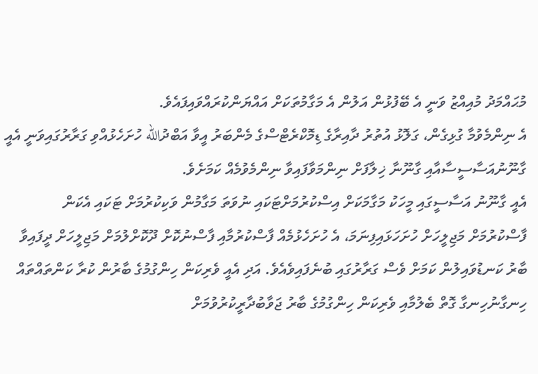މުޙައްމަދު މުއިއްޒު ވަނީ އެ ބޭފުޅުން އަލުން އެ މަގާމުތަކަށް އައްޔަންކުރައްވައިފައެވެ.
އެ ނިންމެވުމާ ގުޅިގެން، ގަލޮޅު އުތުރު ދާއިރާގެ ޑިމޮކްރެޓްސްގެ މެންބަރު އީވާ އަބްދުالله ހުށަހެޅުއްވި ގަރާރުގައިވަނީ އެއީ ގާނޫނުއަސާސީސާއާއި ގާނޫނާ ޚިލާފަށް ނިންމަވާފައިވާ ނިންމެވުމެއް ކަމަށެވެ.
އެއީ ގާނޫނު އަސާސީގައި މީހަކު މަގާމަކަށް އިސްކުރުމަށްޓަކައި ނުވަތަ މަގާމުން ވަކިކުރުމަށް ޓަކައި އެކަން ފާސްކުރުމަށް މަޖިލީހަށް ހުށަހަޅައިފިނަމަ، އެ ހުށަހެޅުމެއް ފާސްކުރުމާއި ފާސްނުކޮށް ދޫކޮށްލުމަށް މަޖިލީހަށް ދީފައިވާ ބާރު ކަނޑުވައިލުން ކަމަށް ވެސް ގަރާރުގައި ބުނެފައިވެއެވެ. އަދި އެއީ ވެރިކަން ހިންގުމުގެ ބާރުން ކުރާ ކަންތައްތައް ހިނގާނުހިނގާ ގޮތް ބެލުމާއި ވެރިކަން ހިންގުމުގެ ބާރު ޖަވާބުދާރީކުރުވުމަށް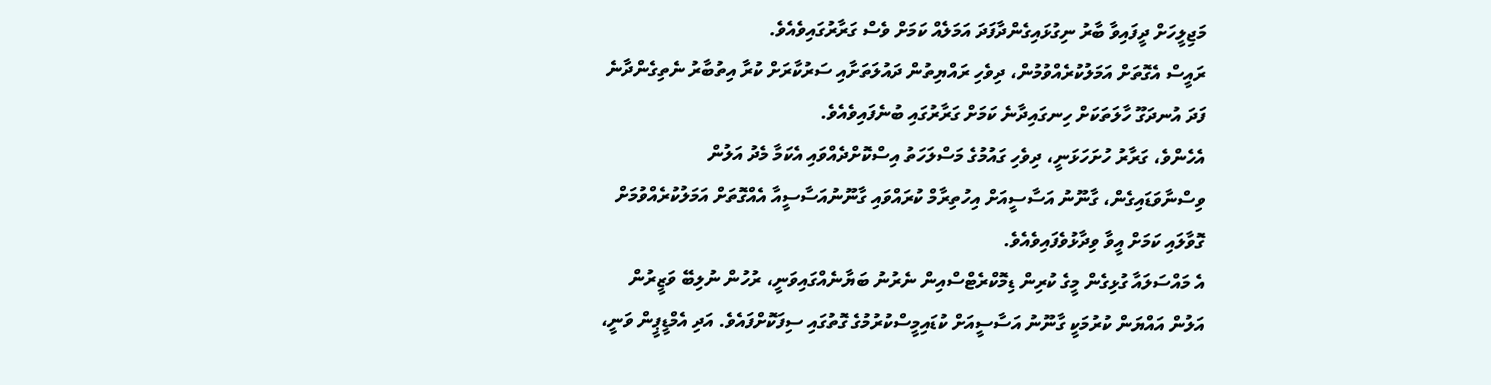މަޖިލީހަށް ދީފައިވާ ބާރު ނިގުޅައިގެންދާފަދަ އަމަލެއް ކަމަށް ވެސް ގަރާރުގައިވެއެވެ.
ރައީސް އެގޮތަށް އަމަލުކުރެއްވުމުން، ދިވެހި ރައްޔިތުން ދައުލަތަށާއި ސަރުކާރަށް ކުރާ އިތުބާރު ނެތިގެންދާނެ ފަދަ އުނދަގޫ ހާލަތަކަށް ހިނގައިދާނެ ކަމަށް ގަރާރުގައި ބުނެފައިވެއެވެ.
އެހެންވެ، ގަރާރު ހުށަހަޅަނީ، ދިވެހި ގައުމުގެ މަސްލަހަތު އިސްކޮށްދެއްވައި އެކަމާ މެދު އަލުން ވިސްނާވަޑައިގެން، ގާނޫނު އަސާސީއަށް އިހުތިރާމް ކުރައްވައި ގާނޫނުއަސާސީއާ އެއްގޮތަށް އަމަލުކުރެއްވުމަށް ގޮވާލައި ކަމަށް އީވާ ވިދާޅުވެފައިވެއެވެ.
އެ މައްސަލައާ ގުޅިގެން މީގެ ކުރިން ޑިމޮކްރެޓްސްއިން ނެރުނު ބަޔާނެއްގައިވަނީ، ރުހުން ނުލިބޭ ވަޒީރުން އަލުން އައްޔަން ކުރުމަކީ ގާނޫނު އަސާސީއަށް ކުޑައިމީސްކުރުމުގެ ގޮތުގައި ސިފަކޮށްފައެވެ. އަދި އެމްޑީޕީން ވަނީ،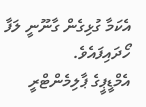އެކަމާ ގުޅިގެން ގާނޫނީ ލަފާ ހޯދައިފައެވެ.
އެމްޑީޕީގެ ޕާލިމެންޓްރީ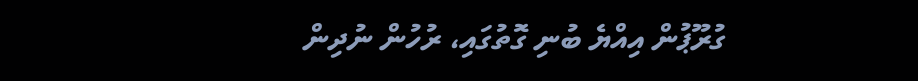ގުރޫޕުން އިއްޔެ ބުނި ގޮތުގައި، ރުހުން ނުދިން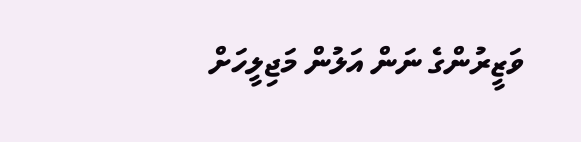ވަޒީރުންގެ ނަން އަލުން މަޖިލީހަށް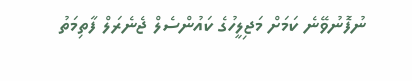ނުފޮނުވޭނެ ކަމަށް މަޖިލީހުގެ ކައުންސެލް ޖެނެރަލް ފާތިމަތު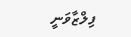ފިލްޒާވަނީ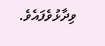ވިދާޅުވެފައެވެ.